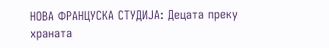НОВА ФРАНЦУСКА СТУДИЈА: Децата преку храната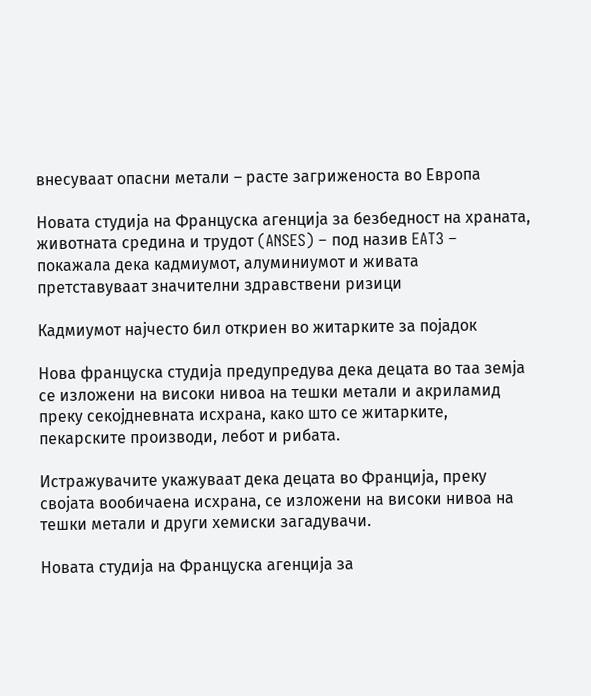внесуваат опасни метали – расте загриженоста во Европа

Новата студија на Француска агенција за безбедност на храната, животната средина и трудот (ANSES) – под назив EAT3 – покажала дека кадмиумот, алуминиумот и живата претставуваат значителни здравствени ризици

Кадмиумот најчесто бил откриен во житарките за појадок

Нова француска студија предупредува дека децата во таа земја се изложени на високи нивоа на тешки метали и акриламид преку секојдневната исхрана, како што се житарките, пекарските производи, лебот и рибата.

Истражувачите укажуваат дека децата во Франција, преку својата вообичаена исхрана, се изложени на високи нивоа на тешки метали и други хемиски загадувачи.

Новата студија на Француска агенција за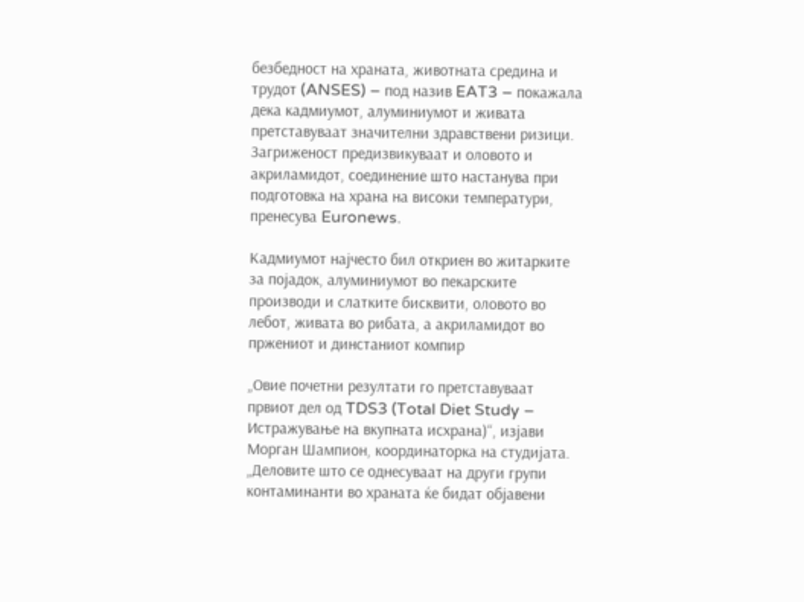безбедност на храната, животната средина и трудот (ANSES) – под назив EAT3 – покажала дека кадмиумот, алуминиумот и живата претставуваат значителни здравствени ризици. Загриженост предизвикуваат и оловото и акриламидот, соединение што настанува при подготовка на храна на високи температури, пренесува Euronews.

Кадмиумот најчесто бил откриен во житарките за појадок, алуминиумот во пекарските производи и слатките бисквити, оловото во лебот, живата во рибата, а акриламидот во пржениот и динстаниот компир

„Овие почетни резултати го претставуваат првиот дел од TDS3 (Total Diet Study – Истражување на вкупната исхрана)“, изјави Морган Шампион, координаторка на студијата. „Деловите што се однесуваат на други групи контаминанти во храната ќе бидат објавени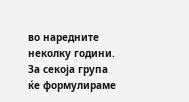во наредните неколку години. За секоја група ќе формулираме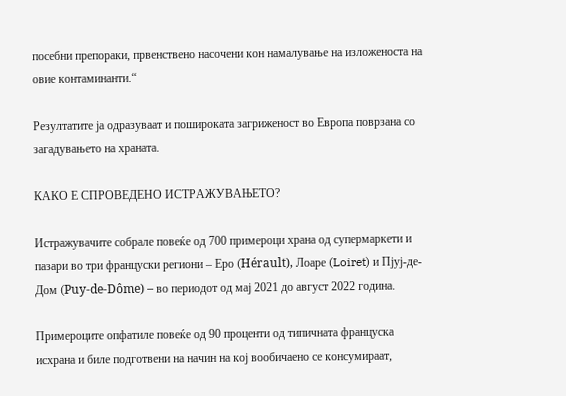посебни препораки, првенствено насочени кон намалување на изложеноста на овие контаминанти.“

Резултатите ја одразуваат и пошироката загриженост во Европа поврзана со загадувањето на храната.

КАКО Е СПРОВЕДЕНО ИСТРАЖУВАЊЕТО?

Истражувачите собрале повеќе од 700 примероци храна од супермаркети и пазари во три француски региони – Еро (Hérault), Лоаре (Loiret) и Пјуј-де-Дом (Puy-de-Dôme) – во периодот од мај 2021 до август 2022 година.

Примероците опфатиле повеќе од 90 проценти од типичната француска исхрана и биле подготвени на начин на кој вообичаено се консумираат,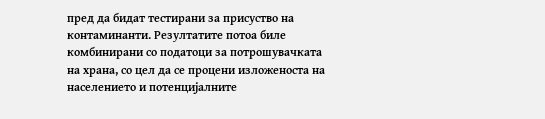пред да бидат тестирани за присуство на контаминанти. Резултатите потоа биле комбинирани со податоци за потрошувачката на храна, со цел да се процени изложеноста на населението и потенцијалните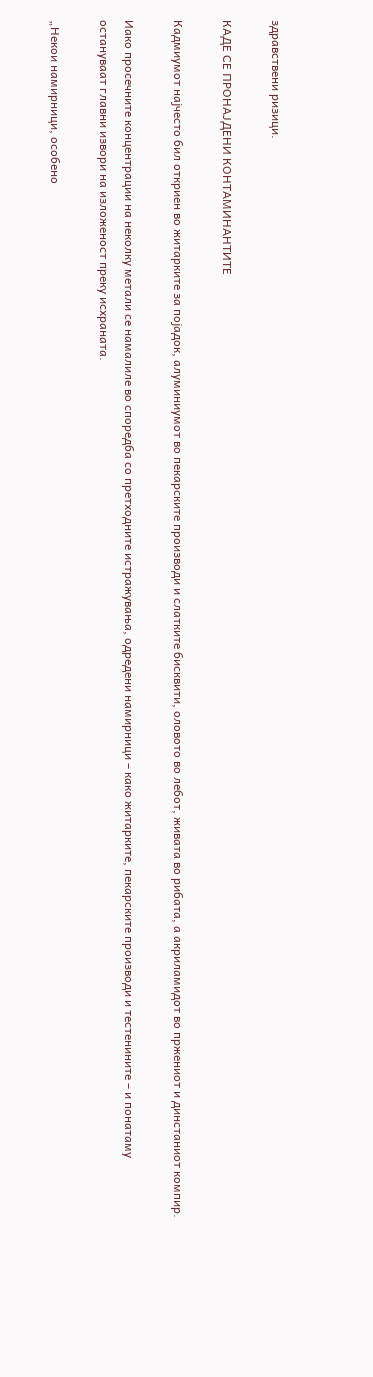здравствени ризици.

КАДЕ СЕ ПРОНАЈДЕНИ КОНТАМИНАНТИТЕ

Кадмиумот најчесто бил откриен во житарките за појадок, алуминиумот во пекарските производи и слатките бисквити, оловото во лебот, живата во рибата, а акриламидот во пржениот и динстаниот компир.

Иако просечните концентрации на неколку метали се намалиле во споредба со претходните истражувања, одредени намирници – како житарките, пекарските производи и тестенините – и понатаму остануваат главни извори на изложеност преку исхраната.

„Некои намирници, особено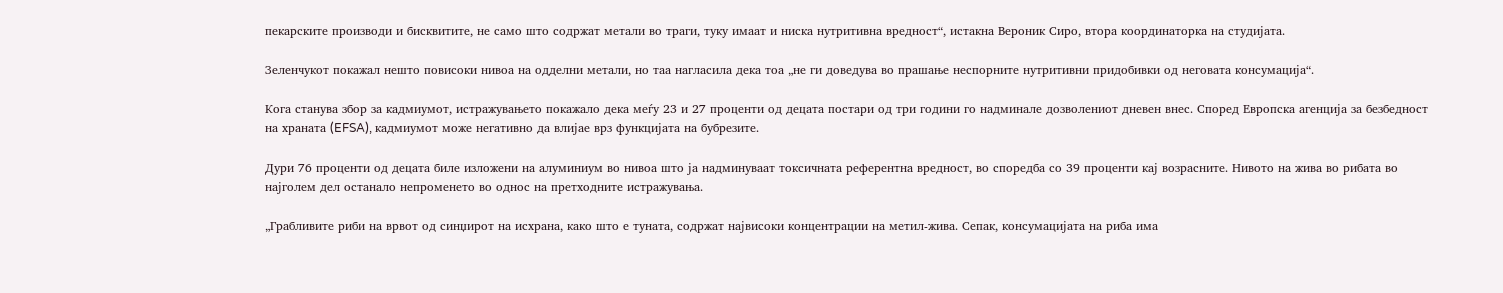пекарските производи и бисквитите, не само што содржат метали во траги, туку имаат и ниска нутритивна вредност“, истакна Вероник Сирo, втора координаторка на студијата.

Зеленчукот покажал нешто повисоки нивоа на одделни метали, но таа нагласила дека тоа „не ги доведува во прашање неспорните нутритивни придобивки од неговата консумација“.

Кога станува збор за кадмиумот, истражувањето покажало дека меѓу 23 и 27 проценти од децата постари од три години го надминале дозволениот дневен внес. Според Европска агенција за безбедност на храната (EFSA), кадмиумот може негативно да влијае врз функцијата на бубрезите.

Дури 76 проценти од децата биле изложени на алуминиум во нивоа што ја надминуваат токсичната референтна вредност, во споредба со 39 проценти кај возрасните. Нивото на жива во рибата во најголем дел останало непроменето во однос на претходните истражувања.

„Грабливите риби на врвот од синџирот на исхрана, како што е туната, содржат највисоки концентрации на метил-жива. Сепак, консумацијата на риба има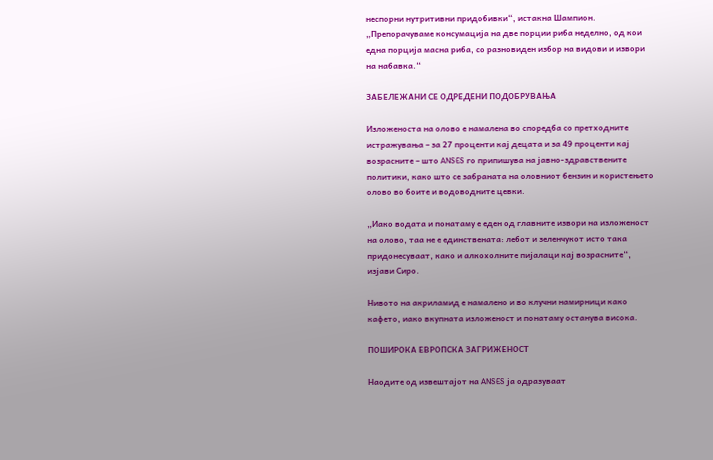неспорни нутритивни придобивки“, истакна Шампион. „Препорачуваме консумација на две порции риба неделно, од кои една порција масна риба, со разновиден избор на видови и извори на набавка.“

ЗАБЕЛЕЖАНИ СЕ ОДРЕДЕНИ ПОДОБРУВАЊА

Изложеноста на олово е намалена во споредба со претходните истражувања – за 27 проценти кај децата и за 49 проценти кај возрасните – што ANSES го припишува на јавно-здравствените политики, како што се забраната на оловниот бензин и користењето олово во боите и водоводните цевки.

„Иако водата и понатаму е еден од главните извори на изложеност на олово, таа не е единствената: лебот и зеленчукот исто така придонесуваат, како и алкохолните пијалаци кај возрасните“, изјави Сиро.

Нивото на акриламид е намалено и во клучни намирници како кафето, иако вкупната изложеност и понатаму останува висока.

ПОШИРОКА ЕВРОПСКА ЗАГРИЖЕНОСТ

Наодите од извештајот на ANSES ја одразуваат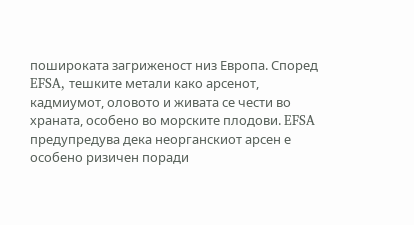пошироката загриженост низ Европа. Според EFSA, тешките метали како арсенот, кадмиумот, оловото и живата се чести во храната, особено во морските плодови. EFSA предупредува дека неорганскиот арсен е особено ризичен поради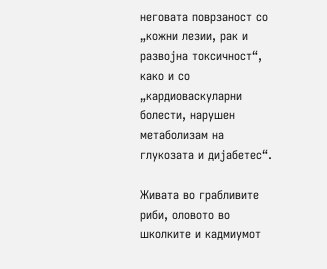неговата поврзаност со „кожни лезии, рак и развојна токсичност“, како и со „кардиоваскуларни болести, нарушен метаболизам на глукозата и дијабетес“.

Живата во грабливите риби, оловото во школките и кадмиумот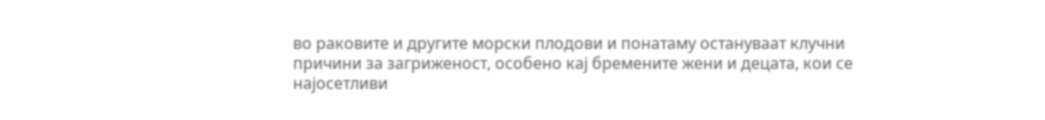во раковите и другите морски плодови и понатаму остануваат клучни причини за загриженост, особено кај бремените жени и децата, кои се најосетливи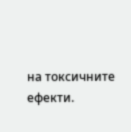на токсичните ефекти.